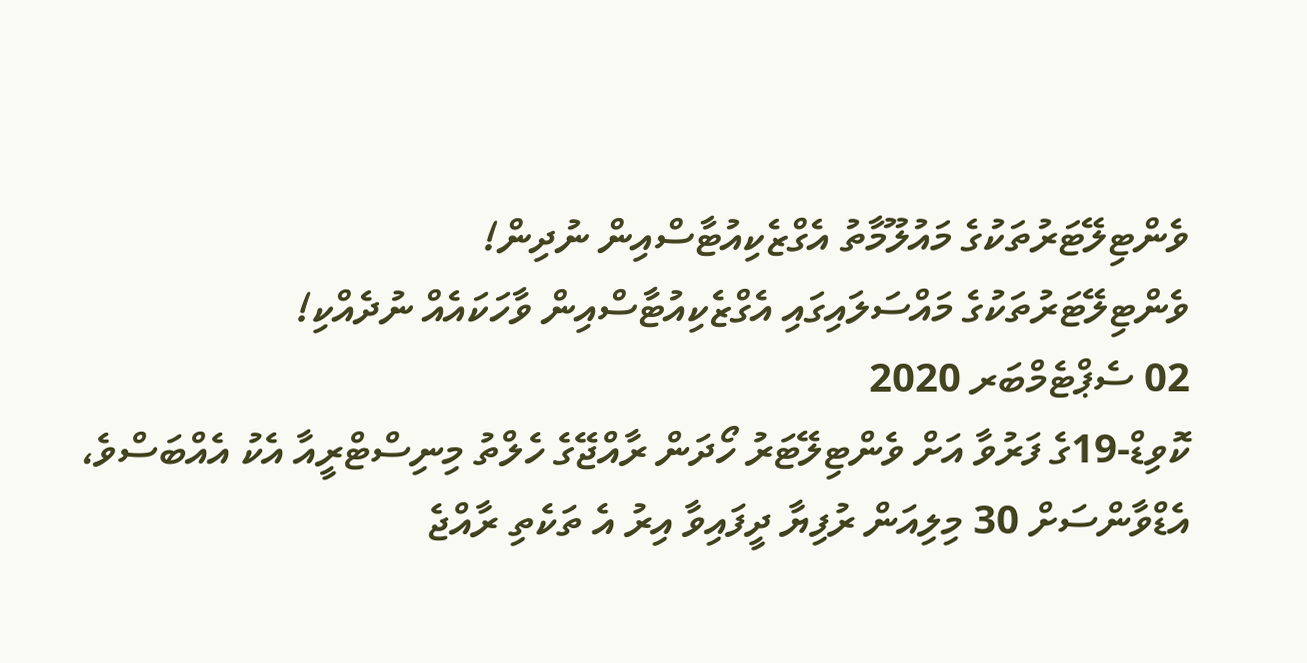ވެންޓިލޭޓަރުތަކުގެ މައުލޫމާތު އެގްޒެކިއުޓާސްއިން ނުދިން!
ވެންޓިލޭޓަރުތަކުގެ މައްސަލައިގައި އެގްޒެކިއުޓާސްއިން ވާހަކައެއް ނުދެއްކި!
02 ސެޕްޓެމްބަރ 2020
ކޮވިޑް-19ގެ ފަރުވާ އަށް ވެންޓިލޭޓަރު ހޯދަން ރާއްޖޭގެ ހެލްތު މިނިސްޓްރީއާ އެކު އެއްބަސްވެ، އެޑްވާންސަށް 30 މިލިއަން ރުފިޔާ ދީފައިވާ އިރު އެ ތަކެތި ރާއްޖެ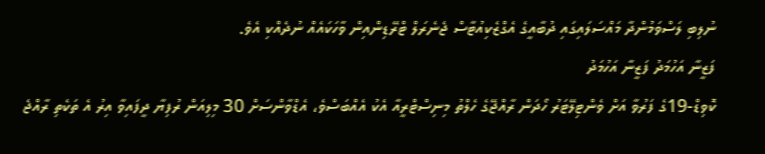ނުލިބި ލަސްވަމުންދާ މައްސަލައިގައި ދުބާއީގެ އެގްޒެކިއުޓާސް ޖެނެރަލް ޓްރޭޑިންއިން ވާހަކައެއް ނުދެއްކި އެވެ.
ފަޒީނާ އަހުމަދު ފަޒީނާ އަހުމަދު
ކޮވިޑް-19ގެ ފަރުވާ އަށް ވެންޓިލޭޓަރު ހޯދަން ރާއްޖޭގެ ހެލްތު މިނިސްޓްރީއާ އެކު އެއްބަސްވެ، އެޑްވާންސަށް 30 މިލިއަން ރުފިޔާ ދީފައިވާ އިރު އެ ތަކެތި ރާއްޖެ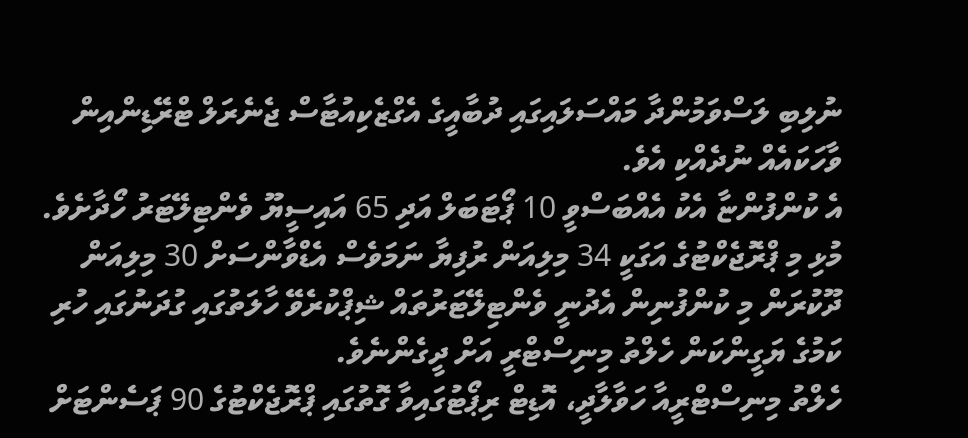ނުލިބި ލަސްވަމުންދާ މައްސަލައިގައި ދުބާއީގެ އެގްޒެކިއުޓާސް ޖެނެރަލް ޓްރޭޑިންއިން ވާހަކައެއް ނުދެއްކި އެވެ.
އެ ކުންފުންޏާ އެކު އެއްބަސްވީ 10 ޕޯޓަބަލް އަދި 65 އައިސީޔޫ ވެންޓިލޭޓަރު ހޯދާށެވެ. މުޅި މި ޕްރޮޖެކްޓުގެ އަގަކީ 34 މިލިއަން ރުފިޔާ ނަމަވެސް އެޑްވާންސަށް 30 މިލިއަން ދޫކުރަން މި ކުންފުނިން އެދުނީ ވެންޓިލޭޓަރުތައް ޝިޕްކުރެވޭ ހާލަތުގައި ގުދަނުގައި ހުރި ކަމުގެ ޔަގީންކަން ހެލްތު މިނިސްޓްރީ އަށް ދީގެންނެވެ.
ހެލްތު މިނިސްޓްރީއާ ހަވާލާދީ، އޮޑިޓް ރިޕޯޓުގައިވާ ގޮތުގައި ޕްރޮޖެކްޓުގެ 90 ޕަސެންޓަށް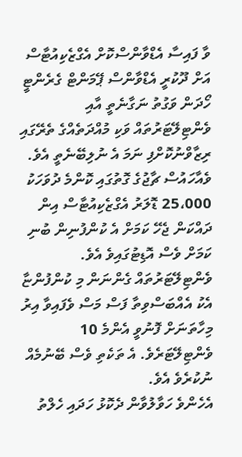ވާ ފައިސާ އެޑްވާންސްކޮށް އެގްޒެކިއުޓާސް އަށް ދޫކުރީ އެޑްވާންސް ޕޭމަންޓް ގެރެންޓީ ހޯދަން ވަގުތު ނަގާނެތީ އާއި ވެންޓިލޭޓަރުތައް ވަކި މުއްދަތެއްގެ ތެރޭގައި ރިޒާވްނުކޮށްފި ނަމަ އެ ނުލިބޭނެތީ އެވެ. ވެއާހައުސް ޗާޖުގެ ގޮތުގައި ކޮންމެ ދުވަހަކު 25،000 ޑޮލަރު އެގްޒެކިއުޓާސް އިން ދައްކަން ޖެހޭ ކަމަށް އެ ކުންފުނިން ބުނި ކަމަށް ވެސް އޮޑިޓުގައިވެ އެވެ.
ވެންޓިލޭޓަރުތައް ގެންނަން މި ކުންފުންޏާ އެކު އެއްބަސްވިތާ ފަސް މަސް ވެފައިވާ އިރު މިހާތަނަށް ފޮނުވީ އެންމެ 10 ވެންޓިލޭޓަރެވެ. އެ ތަކެތި ވެސް ބޭނުމެއް ނުކުރެވެ އެވެ.
އެހެންވެ ހަވާލުވާން ދެކޮޅު ހަދައި ހެލްތު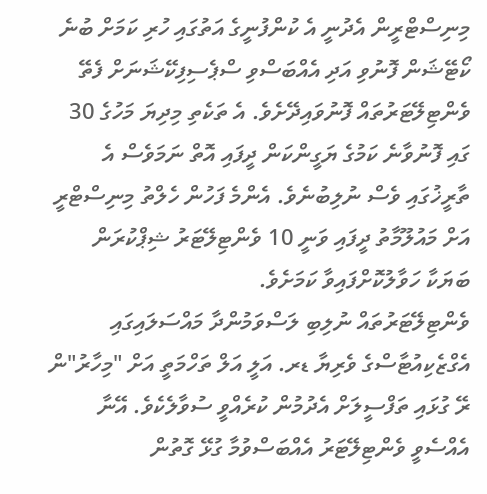މިނިސްޓްރީން އެދުނީ އެ ކުންފުނީގެ އަތުގައި ހުރި ކަމަށް ބުނެ ކޯޓޭޝަން ފޮނުވި އަދި އެއްބަސްވި ސްޕެސިފިކޭޝަނަށް ފެތޭ ވެންޓިލޭޓަރުތައް ފޮނުވައިދޭށެވެ. އެ ތަކެތި މިދިޔަ މަހުގެ 30 ގައި ފޮނުވާނެ ކަމުގެ ޔަގީންކަން ދީފައި އޮތް ނަމަވެސް އެ ތާރީޚުގައި ވެސް ނުލިބުނެވެ. އެންމެ ފަހުން ހެލްތު މިނިސްޓްރީ އަށް މައުލޫމާތު ދީފައި ވަނީ 10 ވެންޓިލޭޓަރު ޝިޕްކުރަން ބަޔަކާ ހަވާލުކޮށްފައިވާ ކަމަށެވެ.
ވެންޓިލޭޓަރުތައް ނުލިބި ލަސްވަމުންދާ މައްސަލައިގައި އެގްޒެކިއުޓާސްގެ ވެރިޔާ ޑރ. އަލީ އަލް ތަހްމަތީ އަށް "މިހާރު"ން ރޭ ގުޅައި ތަފްސީލަށް އެދުމުން ކުރެއްވީ ސުވާލެކެވެ. އޭނާ އެއްސެވީ ވެންޓިލޭޓަރު އެއްބަސްވުމާ ގުޅޭ ގޮތުން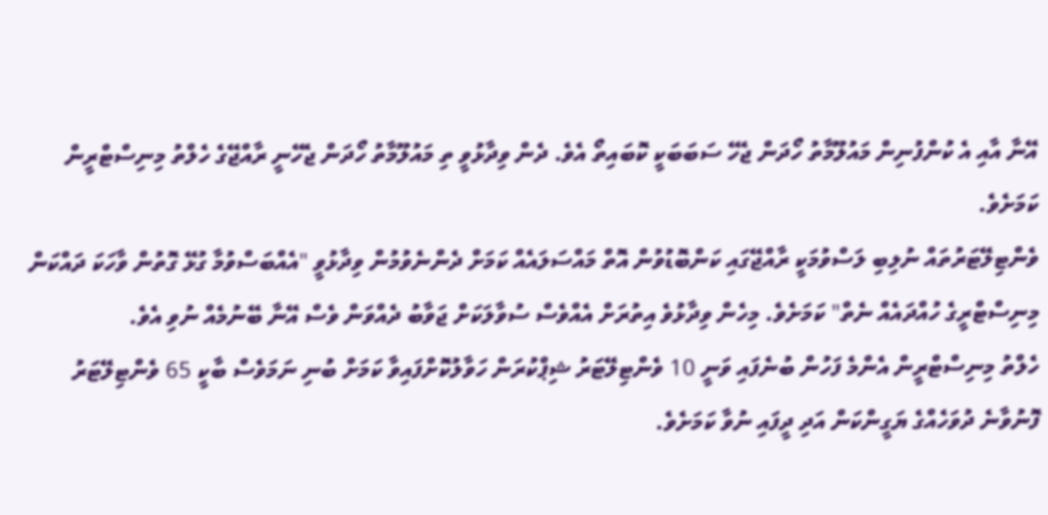އޭނާ އާއި އެ ކުންފުނިން މައުލޫމާތު ހޯދަން ޖެހޭ ސަބަބަކީ ކޮބައިތޯ އެވެ. ދެން ވިދާޅުވީ ތި މައުލޫމާތު ހޯދަން ޖެހޭނީ ރާއްޖޭގެ ހެލްތު މިނިސްޓްރީން ކަމަށެވެ.
ވެންޓިލޭޓަރުތައް ނުލިބި ލަސްވުމަކީ ރާއްޖޭގައި ކަންބޮޑުވުން އޮތް މައްސަލައެއް ކަމަށް ދެންނެވުމުން ވިދާޅުވީ "އެއްބަސްވުމާ ގުޅޭ ގޮތުން ވާހަކަ ދައްކަން މިނިސްޓްރީގެ ހުއްދައެއް ނެތް" ކަމަށެވެ. މިހެން ވިދާޅުވެ އިތުރަށް އެއްވެސް ސުވާލަކަށް ޖަވާބު ދެއްވަން ވެސް އޭނާ ބޭނުމެއް ނުވި އެވެ.
ހެލްތު މިނިސްޓްރީން އެންމެ ފަހުން ބުނެފައި ވަނީ 10 ވެންޓިލޭޓަރު ޝިޕްކުރަން ހަވާލުކޮށްފައިވާ ކަމަށް ބުނި ނަމަވެސް ބާކީ 65 ވެންޓިލޭޓަރު ފޮނުވާނެ ދުވަހެއްގެ ޔަގީންކަން އަދި ދީފައި ނުވާ ކަމަށެވެ.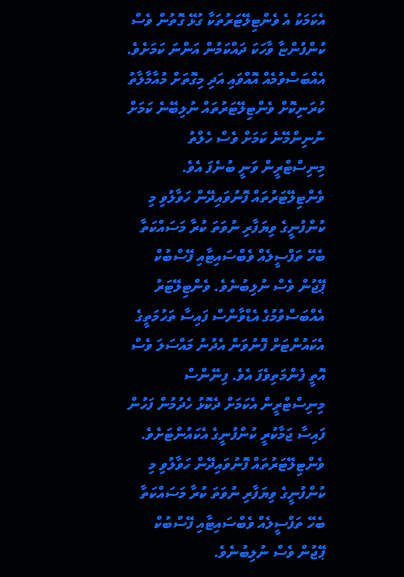އެކަމަކު އެ ވެންޓިލޭޓަރުތަކާ ގުޅޭ ގޮތުން ވެސް ކުންފުންޏާ ވާހަކަ ދައްކަމުން އަންނަ ކަމަށެވެ. އެއްބަސްވުމެއް އޮއްވައި އަދި މިގޮތަށް މުއާމާލާތު ކުރަނިކޮށް ވެންޓިލޭޓަރުތައް ނުލިބޭނެ ކަމަށް ނުނިންމޭނެ ކަމަށް ވެސް ހެލްތު މިނިސްޓްރީން ވަނީ ބުނެފަ އެވެ.
ވެންޓިލޭޓަރުތައް ފޮނުވައިދޭން ހަވާލުވި މި ކުންފުނީގެ ވިޔަފާރި ނުވަތަ ކުރާ މަސައްކަތާ ބެހޭ ތަފްސީލެއް ވެބްސައިޓާއި ފޭސްބުކް ޕޭޖުން ވެސް ނުލިބުނެވެ. ވެންޓިލޭޓަރު އެއްބަސްވުމުގެ އެޑްވާންސް ފައިސާ ތަހުމަތީގެ އެކައުންޓަށް ފޮނުވަން އެދުނު މައްސަލަ ވެސް އޮތީ ފެންމަތިވެފަ އެވެ. ފިނޭންސް މިނިސްޓްރީން އެކަމަށް ދެކޮޅު ހެދުމުން ފަހުން ފައިސާ ޖަމާކުރީ ކުންފުނީގެ އެކައުންޓަށެވެ.
ވެންޓިލޭޓަރުތައް ފޮނުވައިދޭން ހަވާލުވި މި ކުންފުނީގެ ވިޔަފާރި ނުވަތަ ކުރާ މަސައްކަތާ ބެހޭ ތަފްސީލެއް ވެބްސައިޓާއި ފޭސްބުކް ޕޭޖުން ވެސް ނުލިބުނެވެ.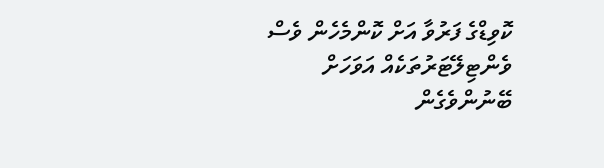ކޮވިޑްގެ ފަރުވާ އަށް ކޮންމެހެން ވެސް ވެންޓިލޭޓަރުތަކެއް އަވަހަށް ބޭނުންވެގެން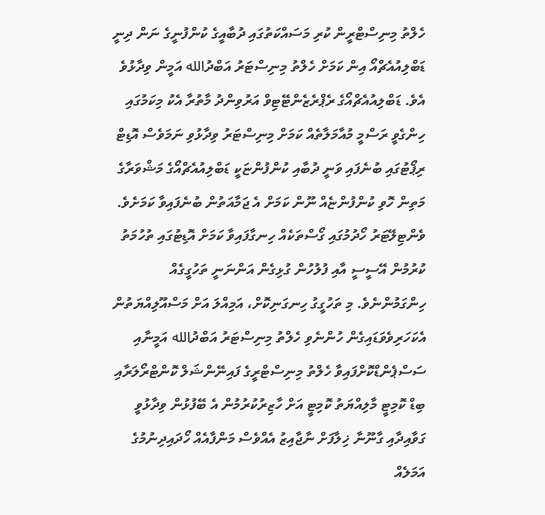ހެލްތު މިނިސްޓްރީން ކުރި މަސައްކަތުގައި ދުބާއީގެ ކުންފުނީގެ ނަން ދިނީ ޑަބްލިއުއެޗްއޯ އިން ކަމަށް ހެލްތު މިނިސްޓަރު އަބްދުالله އަމީން ވިދާޅުވެ އެވެ. ޑަބްލިއުއެޗްއޯގެ ރެޕްރެޒެންޓޭޓިވް އަރުވިންދު މާތުރާ އެކު މިކަމުގައި ހިންގެވީ ރަސްމީ މުއާމަލާތެއް ކަމަށް މިނިސްޓަރު ވިދާޅުވި ނަމަވެސް އޮޑިޓް ރިޕޯޓުގައި ބުނެފައި ވަނީ ދުބާއި ކުންފުންޏަކީ ޑަބްލިއުއެޗްއޯގެ މަޝްވަރާގެ މަތިން ހޮވި ކުންފުންޏެއް ނޫން ކަމަށް އެ ޖަމާއަތުން ބުނެފައިވާ ކަމަށެވެ.
ވެންޓިލޭޓަރު ހޯދުމުގައި ގޯސްތަކެއް ހިނގާފައިވާ ކަމަށް އޮޑިޓުގައި ތުހުމަތު ކުރުމުން އޭސީސީ އާއި ފުލުހުން ގުޅިގެން އަންނަނީ ތަހުގީގެއް ހިންގަމުންނެވެ. މި ތަހުގީގު ހިނގަނިކޮށް، އަމިއްލަ އަށް މަސްއޫލިއްޔަތުން އެކަހަރިވެވަޑައިގެން ހުންނެވި ހެލްތު މިނިސްޓަރު އަބްދުالله އަމީނާއި ސަސްޕެންޑްކޮށްފައިވާ ހެލްތު މިނިސްޓްރީގެ ފައިނޭންޝަލް ކޮންޓްރޯލަރާއި ބިޑް ކޮމިޓީ މާލިއްޔަތު ކޮމިޓީ އަށް ހާޒިރުކުރުމުން އެ ބޭފުޅުން ވިދާޅުވީ ގަވާއިދާއި ގާނޫނާ ޚިލާފަށް ނާޖާއިޒު އެއްވެސް މަންފާއެއް ހޯދައިދިނުމުގެ އަމަލެއް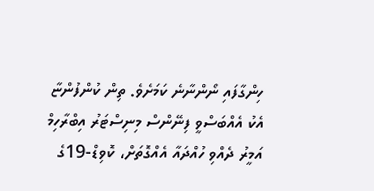ހިންގާފައި ނޯންނާނެ ކަމަށެވެ. ތިން ކުންފުންޏާ އެކު އެއްބަސްވީ ފިނޭންސް މިނިސްޓަރު އިބްރާހިމް އަމީރު ދެއްވި ހުއްދައާ އެއްގޮތަށް، ކޮވިޑް-19ގެ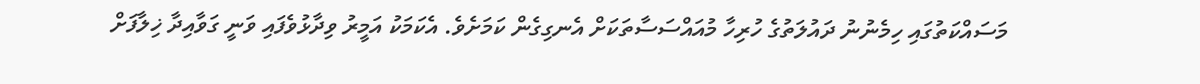މަސައްކަތުގައި ހިމެނުނު ދައުލަތުގެ ހުރިހާ މުއައްސަސާތަކަށް އެނގިގެން ކަމަށެވެ. އެކަމަކު އަމީރު ވިދާޅުވެފައި ވަނީ ގަވާއިދާ ޚިލާފަށް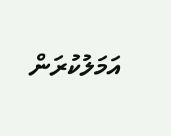އަމަލުކުރަން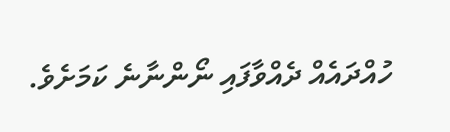ހުއްދައެއް ދެއްވާފައި ނޯންނާނެ ކަމަށެވެ.